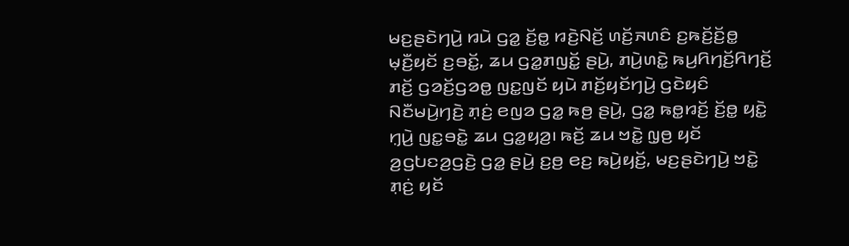ꤗꤢ꤬ꤔꤢꤧꤚꤣꤧ꤬ ꤙꤣꤧ ꤞꤤ꤭ ꤢꤩ꤬ꤥ꤭ ꤙꤢꤧ꤬ꤡꤢꤩ꤬ ꤛꤢꤩ꤬ꤏꤛꤢꤨ ꤢ꤬ꤒꤢꤩ꤬ꤢꤩ꤬ꤥ꤭ ꤗ꤫ꤢꤪ꤬ꤟꤢꤩ ꤢ꤬ꤋꤢꤩ꤭, ꤘꤣ ꤞꤤ꤭ꤊꤜꤢꤩ꤭ ꤔꤣꤧ꤬, ꤊꤣꤧ꤬ꤛꤢꤧ꤭ ꤒꤣ꤬ꤖꤚꤢꤩ꤬ꤖꤚꤢꤩ꤬ ꤊꤢꤩ꤬ ꤞꤤꤢꤩ꤬ꤞꤤꤥ꤭ ꤜꤢ꤭ꤜꤢꤩ ꤟꤣꤧ ꤊꤢꤩ꤬ꤟꤢꤩꤚꤣꤧ꤬ ꤞꤢꤧꤟꤢꤨ ꤡꤢꤪꤗꤣꤧ꤬ꤚꤢꤧ꤬ ꤊ꤫ꤢꤦ꤬ ꤕꤜꤤ ꤞꤤ꤭ ꤒꤥ꤬ ꤔꤣꤧ꤬, ꤞꤤ꤭ ꤒꤥ꤭ꤙꤢꤩ꤬ ꤢꤩ꤬ꤥ꤭ ꤟꤢꤧ꤭ ꤚ꤫ꤣꤧ꤬ ꤜꤢ꤭ꤋꤢꤧ꤭ ꤘꤣ ꤞꤤ꤭ꤟꤤ꤬꤯ ꤒꤢꤩ꤬ ꤘꤣ ꤠꤢꤧ꤭ ꤜ꤫ꤥ꤬ ꤟꤢꤩ ꤤ꤬ꤞꤝꤢꤤ꤬ꤞꤢꤧ꤬ ꤞꤤ꤭ ꤔꤣꤧ꤬ ꤢ꤬ꤥ꤬ ꤕꤢ꤬ ꤒꤣꤧ꤬ꤟꤢꤩ꤬, ꤗꤢ꤬ꤔꤢꤧꤚꤣꤧ꤬ ꤠꤢꤧ꤭ ꤊ꤫ꤢꤦ꤬ ꤟꤢꤩ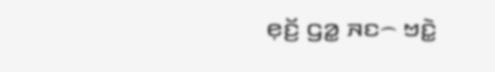ꤕ꤫ꤢꤩ꤬ ꤞꤤ꤭ ꤏꤢ꤮ ꤠꤢꤧ꤭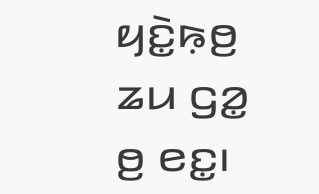ꤟꤢꤧ꤭ꤒ꤫ꤥ꤬ ꤘꤣ ꤞꤤ꤭ ꤥ꤬ ꤕꤢ꤭꤯